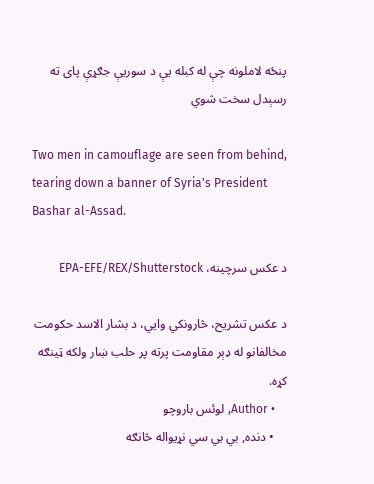پنځه لاملونه چې له کبله یې د سوریې جګړې پای ته رسېدل سخت شوي

Two men in camouflage are seen from behind, tearing down a banner of Syria's President Bashar al-Assad.

د عکس سرچینه، EPA-EFE/REX/Shutterstock

د عکس تشریح، څارونکي وايي، د بشار الاسد حکومت مخالفانو له ډېر مقاومت پرته پر حلب ښار ولکه ټینګه کړه.
    • Author, لوئس باروچو
    • دنده, بي بي سي نړیواله څانګه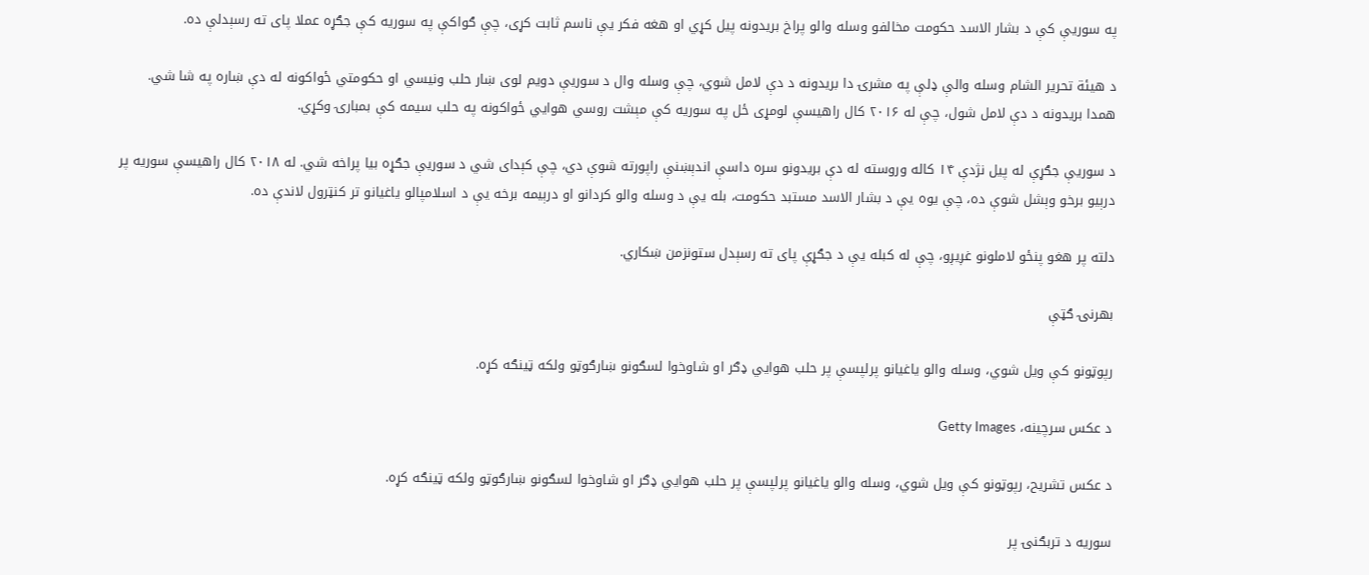په سوریې کې د بشار الاسد حکومت مخالفو وسله والو پراخ بریدونه پیل کړي او هغه فکر یې ناسم ثابت کړی، چې ګواکې په سوریه کې جګړه عملا پای ته رسېدلې ده.

د هيئة تحرير الشام وسله والې ډلې په مشرۍ دا بریدونه د دې لامل شوي، چې وسله وال د سوریې دویم لوی ښار حلب ونیسي او حکومتي ځواکونه له دې ښاره په شا شي. همدا بریدونه د دې لامل شول، چې له ۲۰۱۶ کال راهیسې لومړی ځل په سوریه کې مېشت روسي هوايي ځواکونه په حلب سیمه کې بمبارۍ وکړي.

د سوریې جګړې له پیل نژدې ۱۴ کاله وروسته له دې بریدونو سره داسې اندېښنې راپورته شوې دي، چې کېدای شي د سوریې جګړه بیا پراخه شي. له ۲۰۱۸ کال راهیسې سوریه پر درېیو برخو وېشل شوې ده، چې یوه یې د بشار الاسد مستبد حکومت، بله یې د وسله والو کردانو او درېیمه برخه یې د اسلامپالو یاغیانو تر کنټرول لاندې ده.

دلته پر هغو پنځو لاملونو غږیږو، چې له کبله یې د جګړې پای ته رسېدل ستونزمن ښکاري.

بهرنۍ ګټې

رپوټونو کې ویل شوي، وسله والو یاغیانو پرلپسې پر حلب هوايي ډګر او شاوخوا لسګونو ښارګوټو ولکه ټینګه کړه.

د عکس سرچینه، Getty Images

د عکس تشریح، رپوټونو کې ویل شوي، وسله والو یاغیانو پرلپسې پر حلب هوايي ډګر او شاوخوا لسګونو ښارګوټو ولکه ټینګه کړه.

سوریه د تربګنۍ پر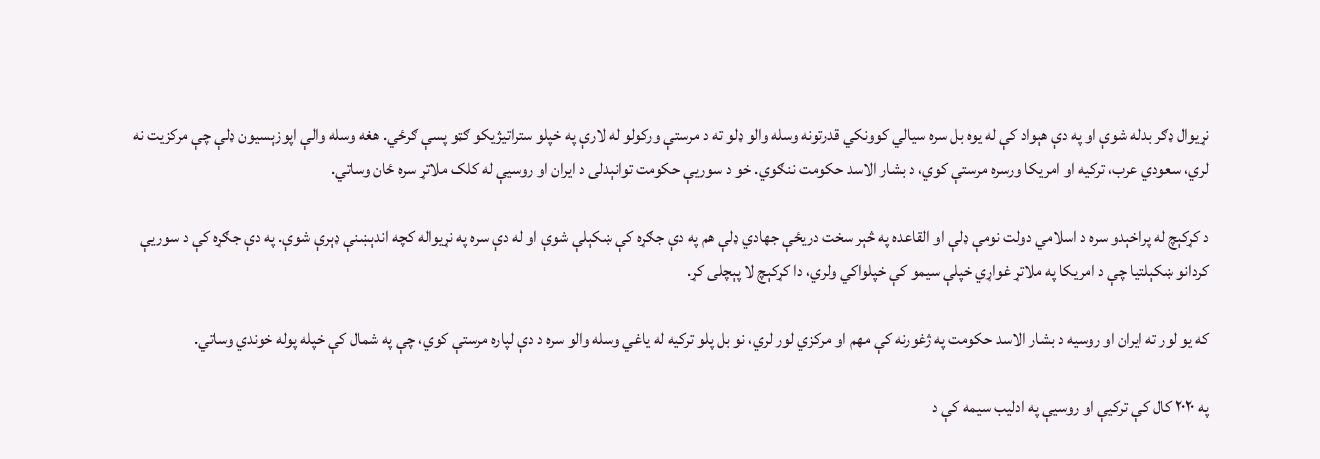نړیوال ډګر بدله شوې او په دې هېواد کې له یوه بل سره سیالي کوونکي قدرتونه وسله والو ډلو ته د مرستې ورکولو له لارې په خپلو ستراتيژیکو ګټو پسې ګرځي. هغه وسله والې اپوزېسیون ډلې چې مرکزیت نه لري، سعودي عرب، ترکیه او امریکا ورسره مرستې کوي، د بشار الاسد حکومت ننګوي. خو د سوریې حکومت توانېدلی د ایران او روسیې له کلک ملاتړ سره ځان وساتي.

د کړکېچ له پراخېدو سره د اسلامي دولت نومې ډلې او القاعده په څېر سخت دریځې جهادي ډلې هم په دې جګړه کې ښکېلې شوې او له دې سره په نړیواله کچه اندېښنې ډېرې شوې. په دې جګړه کې د سوریې کردانو ښکېلتیا چې د امریکا په ملاتړ غواړي خپلې سیمو کې خپلواکي ولري، دا کړکېچ لا پېچلی کړ.

که یو لور ته ایران او روسیه د بشار الاسد حکومت په ژغورنه کې مهم او مرکزي لور لري، نو بل پلو ترکیه له یاغي وسله والو سره د دې لپاره مرستې کوي، چې په شمال کې خپله پوله خوندي وساتي.

په ۲۰۲۰ کال کې ترکیې او روسیې په ادلیب سیمه کې د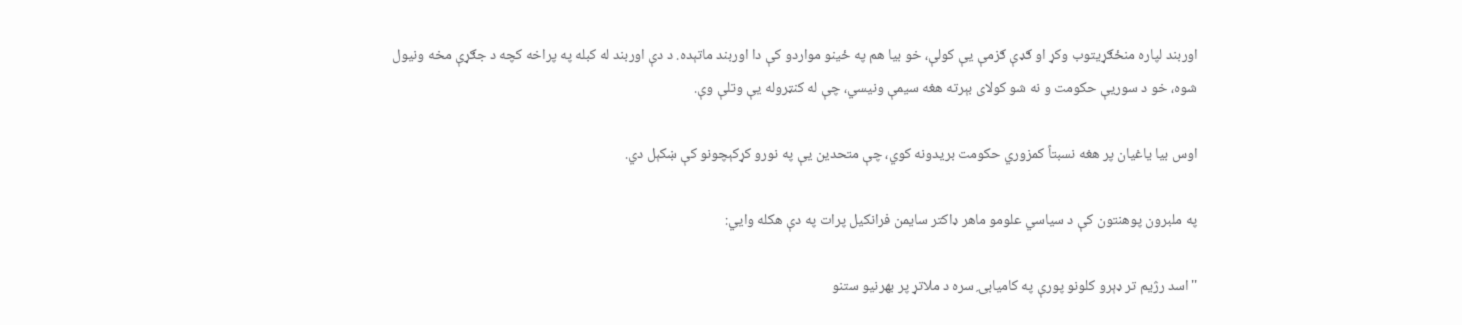اوربند لپاره منځګړیتوب وکړ او ګډې ګزمې یې کولې، خو بیا هم په ځینو مواردو کې دا اوربند ماتېده. د دې اوربند له کبله په پراخه کچه د جګړې مخه ونیول شوه، خو د سوریې حکومت و نه شو کولای بېرته هغه سیمې ونیسي، چې له کنټروله یې وتلې وې.

اوس بیا یاغیان پر هغه نسبتاً کمزوري حکومت بریدونه کوي، چې متحدین یې په نورو کړکېچونو کې ښکېل دي.

په ملبرون پوهنتون کې د سیاسي علومو ماهر ډاکتر سایمن فرانکیل پرات په دې هکله وايي:

''اسد رژیم تر ډېرو کلونو پورې په کامیابۍ سره د ملاتړ پر بهرنیو ستنو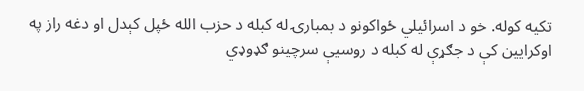تکیه کوله. خو د اسرائیلي ځواکونو د بمبارۍ له کبله د حزب الله ځپل کېدل او دغه راز په اوکرایین کې د جګړې له کبله د روسیې سرچینو ګډوډي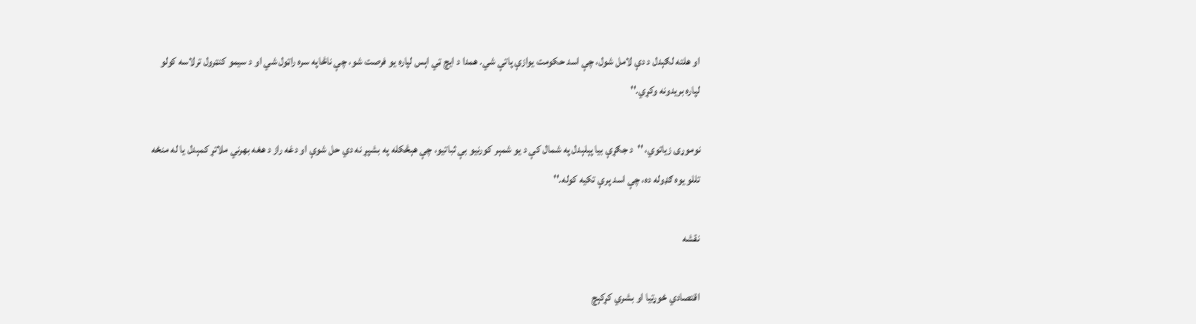او هلته لګېدل د دې لامل شول، چې اسد حکومت یوازې پاتې شي. همدا د ایچ ټي اېس لپاره یو فرصت شو، چې ناڅاپه سره راټول شي او د سیمو کنټرول ترلاسه کولو لپاره بریدونه وکړي.''

نوموړی زیاتوي، ''د جګړې بیا پېلېدل په شمال کې د یو شمېر کورنیو بې ثباتیو، چې هېڅکله په بشپړ نه دي حل شوې او دغه راز د هغه بهرني ملاتړ کمېدل یا له منځه تللو یوه ګډوله ده، چې اسد پرې تکیه کوله.''

نقشه

اقتصادي ځوړتیا او بشري کړکېچ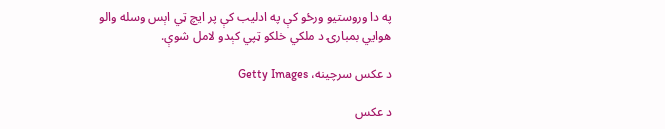په دا وروستیو ورځو کې په ادلیب کې پر ایچ ټي اېس وسله والو هوايي بمبارۍ د ملکي خلکو ټپي کېدو لامل شوې.

د عکس سرچینه، Getty Images

د عکس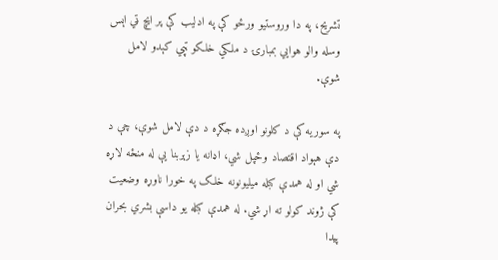تشریح، په دا وروستیو ورځو کې په ادلیب کې پر ایچ ټي اېس وسله والو هوايي بمبارۍ د ملکي خلکو ټپي کېدو لامل شوې.

په سوریه کې د کلونو اوږده جګړه د دې لامل شوې، چې د دې هېواد اقتصاد وځپل شي، اډانه یا زېربنا یې له منځه لاړه شي او له همدې کبله میلیونونه خلک په خورا ناوړه وضعیت کې ژوند کولو ته اړ شي. له همدې کبله یو داسې بشري بحران پیدا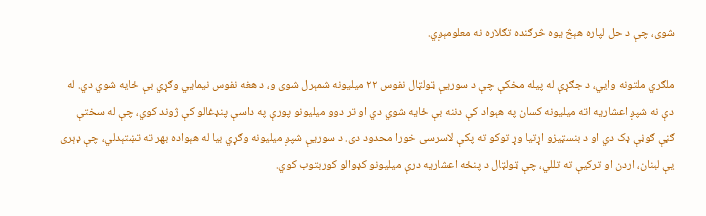شوی، چې د حل لپاره هېڅ یوه څرګنده تګلاره نه معلومېږي.

ملګري ملتونه وايي، د جګړې له پیله مخکې چې د سوریې ټولټال نفوس ۲۲ میلیونه شمېرل شوی و، د هغه نفوس نیمايي وګړي بې ځایه شوي دي. له دې نه شپږ اعشاریه اته میلیونه کسان په هېواد کې دننه بې ځایه شوي دي او تر دوو میلیونو پورې په داسې پنډغالو کې ژوند کوي، چې له سختې ګڼې ګوڼې ډک دي او د بنسټیزو اړتیا وړ توکو ته پکې لاسرسی خورا محدود دی. د سوریې شپږ میلیونه وګړي بیا له هېواده بهر ته تښتېدلي، چې ډېری یې لبنان، اردن او ترکیې ته تللي، چې ټولټال د پنځه اعشاریه درې میلیونو کډوالو کوربتوب کوي.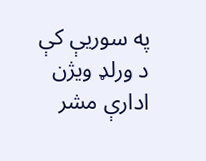په سوریې کې د ورلډ ویژن ادارې مشر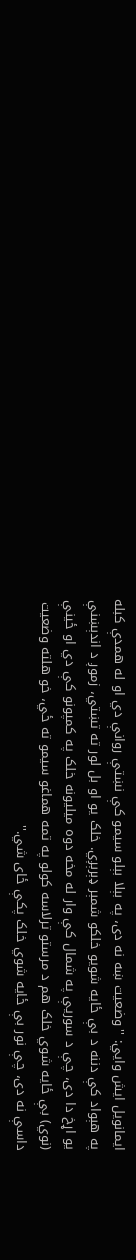ایمانویل ایش وايي: ''وضعیت ښه نه دی، په بېلا بېلو سیمو کې نښتې روانې دي او له همدې کبله په هېواد کې دننه د بې ځایه شویو خلکو شمېر ډېرېږي. خلک یو او بل لور ته تښتي، زموږ د اندېښنې یو اړخ دا دی، چې د سوریې په شمال کې وار له مخه دوه میلیونه خلک په کمپونو کې دي او ځینې (نوي) بې ځایه شوي خلک هم د مرستو ترلاسه کولو په تمه هماغو سیمو ته ځي، خو هلته وضعیت داسې نه دی، چې نور بې ځایه شوي خلک پکې ځای شي.''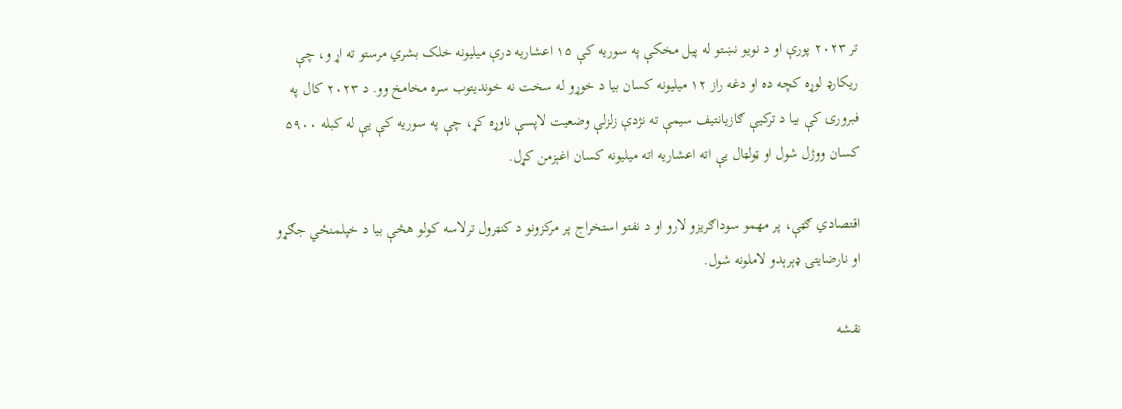تر ۲۰۲۳ پورې او د نویو نښتو له پیل مخکې په سوریه کې ۱۵ اعشاریه درې میلیونه خلک بشري مرستو ته اړ و، چې ریکارډ لوړه کچه ده او دغه راز ۱۲ میلیونه کسان بیا د خوړو له سخت نه خوندیتوب سره مخامخ وو. د ۲۰۲۳ کال په فبرورۍ کې بیا د ترکیې ګازیانتیف سیمې ته نژدې زلزلې وضعیت لاپسې ناوړه کړ، چې په سوریه کې یې له کبله ۵۹۰۰ کسان ووژل شول او ټولټال یې اته اعشاریه اته میلیونه کسان اغېزمن کړل.

اقتصادي ګټې، پر مهمو سوداګریزو لارو او د نفتو استخراج پر مرکزونو د کنټرول ترلاسه کولو هڅې بیا د خپلمنځي جګړو او نارضایتۍ ډېرېدو لاملونه شول.

نقشه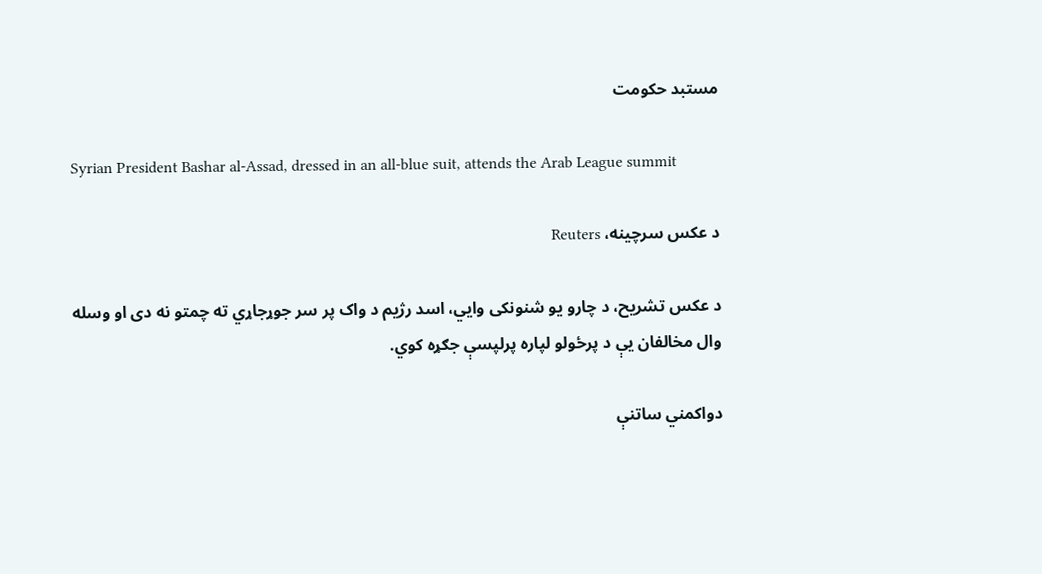مستبد حکومت

Syrian President Bashar al-Assad, dressed in an all-blue suit, attends the Arab League summit

د عکس سرچینه، Reuters

د عکس تشریح، د چارو یو شنونکی وايي، اسد رژیم د واک پر سر جوړجاړي ته چمتو نه دی او وسله وال مخالفان یې د پرځولو لپاره پرلپسې جګړه کوي.

دواکمني ساتنې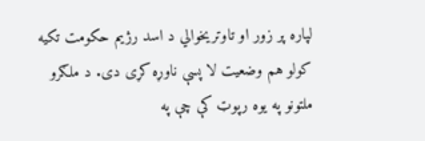لپاره پر زور او تاوتریخوالي د اسد رژیم حکومت تکیه کولو هم وضعیت لا پسې ناوړه کړی دی. د ملګرو ملتونو په یوه رپوټ کې چې په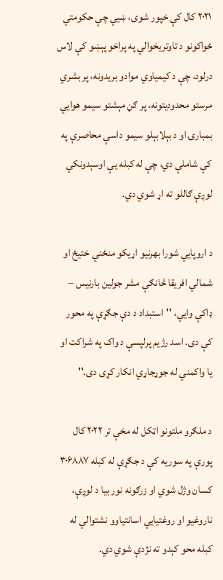۲۰۲۱ کال کې خپور شوی، ښيي چې حکومتي ځواکونو د تاوتریخوالي په پراخو پېښو کې لاس درلود، چې د کیمیاوي موادو بریدونه، پر بشري مرستو محدودیتونه، پر ګڼ مېشتو سیمو هوايي بمبارۍ او د بېلابېلو سیمو داسې محاصرې په کې شاملې دي، چې له کبله یې اوسېدونکي لوږې ګاللو ته اړ شوي دي.

د اروپايي شورا بهرنیو اړیکو منځني ختیځ او شمالي افریقا څانګې مشر جولین بارنیس – ډاکې وايي، ''استبداد د دې جګړې په محور کې دی. اسد رژیم پرلپسې د واک په شراکت او یا واکمني له جوړجاړي انکار کړی دی.''

د ملګرو ملتونو اټکل له مخې تر ۲۰۲۲ کال پورې په سوریه کې د جګړې له کبله ۳۰۶۸۸۷ کسان وژل شوي او زرګونه نور بیا د لوږې، ناروغیو او روغتیايي اسانتیاوو نشتوالي له کبله محو کېدو ته نژدې شوي دي.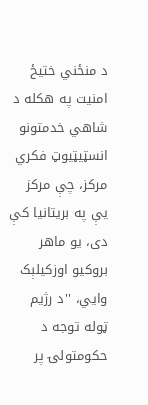د منځني ختیځ امنیت په هکله د شاهي خدمتونو انسټیټیوټ فکري مرکز، چې مرکز یې په بریتانیا کې دی، یو ماهر بروکیو اوزکیلېک وايي، ''د رژیم ټوله توجه د حکومتولۍ پر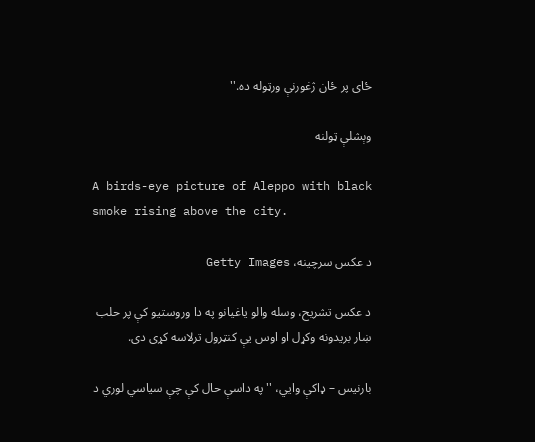ځای پر ځان ژغورنې ورټوله ده.''

وېشلې ټولنه

A birds-eye picture of Aleppo with black smoke rising above the city.

د عکس سرچینه، Getty Images

د عکس تشریح، وسله والو یاغیانو په دا وروستیو کې پر حلب ښار بریدونه وکړل او اوس یې کنټرول ترلاسه کړی دی.

بارنیس – ډاکې وايي، ''په داسې حال کې چې سیاسي لوري د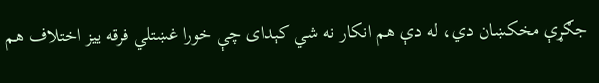جګړې مخکښان دي، له دې هم انکار نه شي کېدای چې خورا غښتلي فرقه ییز اختلاف هم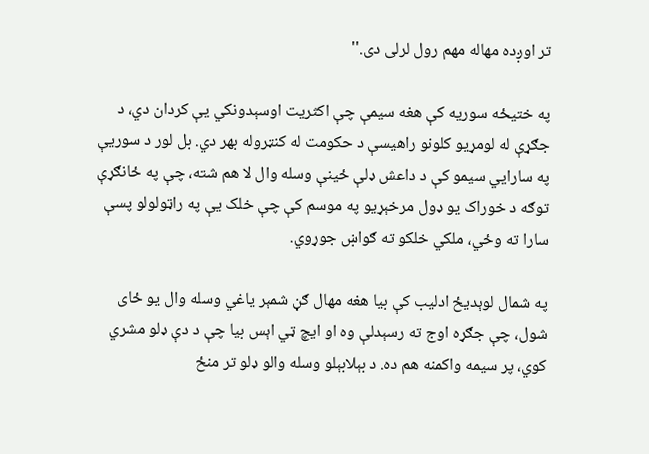تر اوږده مهاله مهم رول لرلی دی.''

په ختیځه سوریه کې هغه سیمې چې اکثریت اوسېدونکي یې کردان دي، د جګړې له لومړیو کلونو راهیسې د حکومت له کنټروله بهر دي. بل لور د سوریې په سارايي سیمو کې د داعش ډلې ځینې وسله وال لا هم شته، چې په ځانګړې توګه د خوراک یو ډول مرخېړیو په موسم کې چې خلک یې په راټولولو پسې سارا ته وځي، ملکي خلکو ته ګواښ جوړوي.

په شمال لوېدیځ ادلیب کې بیا هغه مهال ګڼ شمېر یاغي وسله وال یو ځای شول، چې جګړه اوج ته رسېدلې وه او ایچ ټي اېس بیا چې د دې ډلو مشري کوي، پر سیمه واکمنه هم ده. د بېلابېلو وسله والو ډلو تر منځ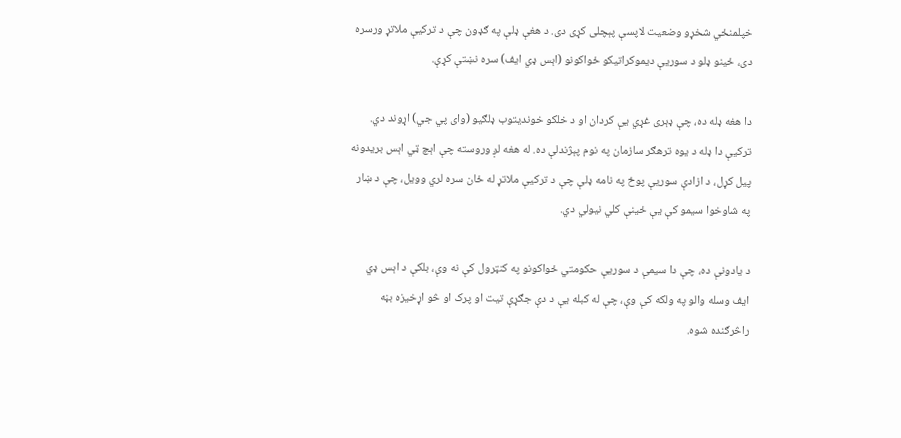خپلمنځي شخړو وضعیت لاپسې پېچلی کړی دی. د هغې ډلې په ګډون چې د ترکیې ملاتړ ورسره دی، ځینو ډلو د سوریې دیموکراتیکو ځواکونو (اېس ډي ایف) سره نښتې کړې.

دا هغه ډله ده، چې ډېری غړي یې کردان او د خلکو خوندیتوب ډلګیو (وای پي جي) اړوند دي. ترکیې دا ډله د یوه ترهګر سازمان په نوم پېژندلې ده. له هغه لږ وروسته چې اېچ ټي اېس بریدونه پیل کړل، د ازادې سوریې پوځ په نامه ډلې چې د ترکیې ملاتړ له ځان سره لري وویل، چې د ښار په شاوخوا سیمو کې یې ځینې کلي نیولي دي.

د یادونې ده، چې دا سیمې د سوریې حکومتي ځواکونو په کنټرول کې نه وې، بلکې د اېس ډي ایف وسله والو په ولکه کې وې، چې له کبله یې د دې جګړې تیت او پرک او څو اړخیزه بڼه راڅرګنده شوه.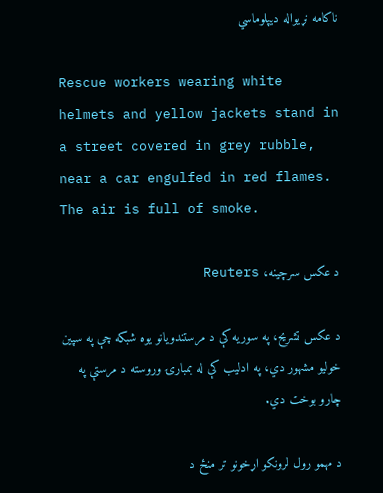ناکامه نړیواله دیپلوماسي

Rescue workers wearing white helmets and yellow jackets stand in a street covered in grey rubble, near a car engulfed in red flames. The air is full of smoke.

د عکس سرچینه، Reuters

د عکس تشریح، په سوریه کې د مرستندویانو یوه شبکه چې په سپین خولیو مشهور دي، په ادلیب کې له بمبارۍ وروسته د مرستې په چارو بوخت دي.

د مهمو رول لرونکو اړخونو تر منځ د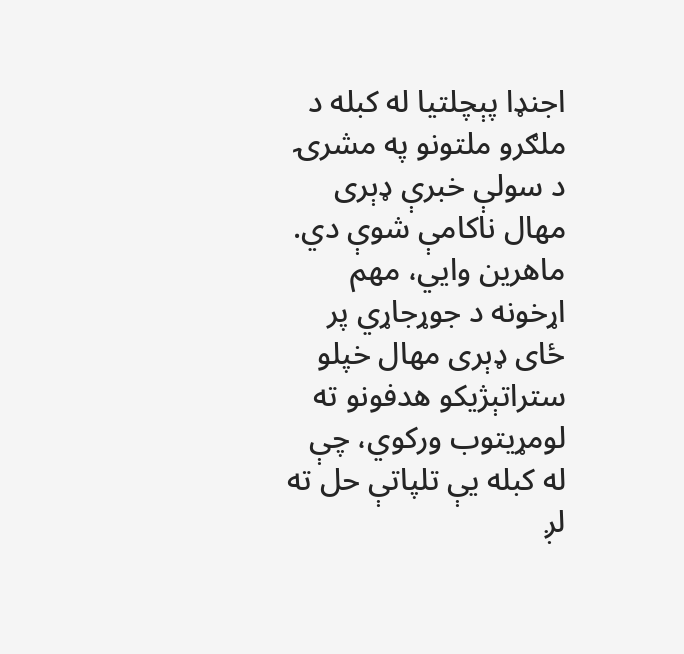اجنډا پېچلتیا له کبله د ملګرو ملتونو په مشرۍ د سولې خبرې ډېری مهال ناکامې شوې دي. ماهرین وايي، مهم اړخونه د جوړجاړي پر ځای ډېری مهال خپلو ستراتېژیکو هدفونو ته لومړیتوب ورکوي، چې له کبله یې تلپاتې حل ته لږ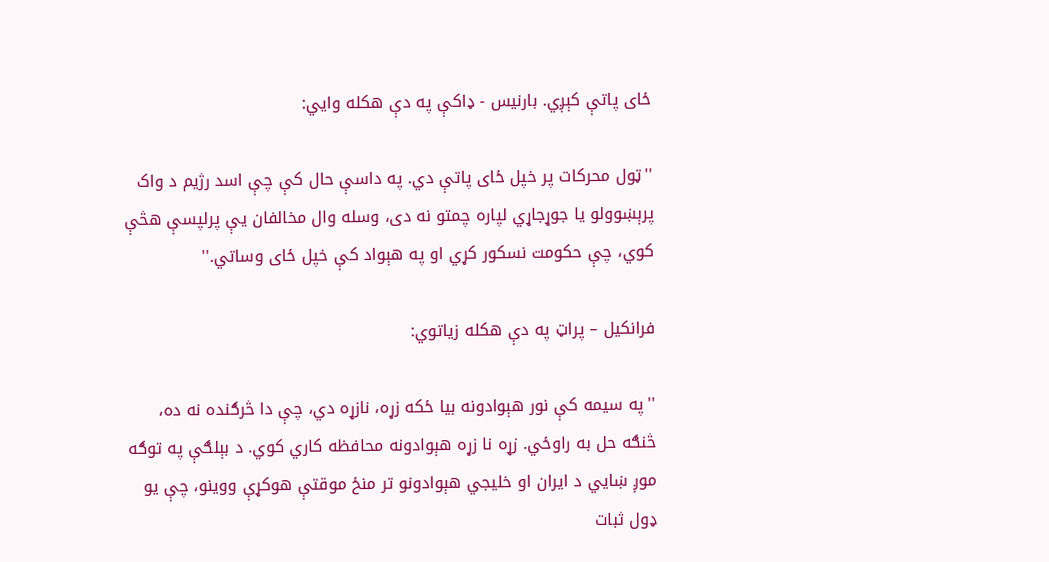ځای پاتې کېږي. بارنیس - ډاکې په دې هکله وايي:

''ټول محرکات پر خپل ځای پاتې دي. په داسې حال کې چې اسد رژیم د واک پرېښوولو یا جوړجاړي لپاره چمتو نه دی، وسله وال مخالفان یې پرلپسې هڅې کوي، چې حکومت نسکور کړي او په هېواد کې خپل ځای وساتي.''

فرانکیل – پراټ په دې هکله زیاتوي:

''په سیمه کې نور هېوادونه بیا ځکه زړه، نازړه دي، چې دا څرګنده نه ده، څنګه حل به راوځي. زړه نا زړه هېوادونه محافظه کاري کوي. د بېلګې په توګه موږ ښايي د ایران او خلیجي هېوادونو تر منځ موقتې هوکړې ووینو، چې یو ډول ثبات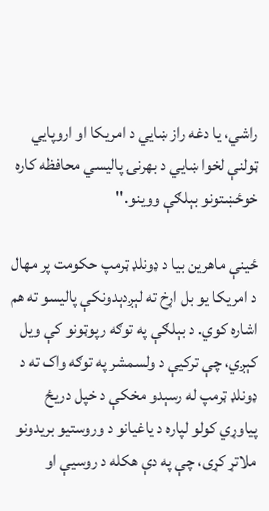راشي، یا دغه راز ښايي د امریکا او اروپايي ټولنې لخوا ښايي د بهرنۍ پالیسي محافظه کاره خوځښتونو بېلګې ووینو.''

ځینې ماهرین بیا د ډونلډ ټرمپ حکومت پر مهال د امریکا یو بل اړخ ته لېږدېدونکې پالیسو ته هم اشاره کوي. د بېلګې په توګه رپوټونو کې ویل کېږي، چې ترکیې د ولسمشر په توګه واک ته د ډونلډ ټرمپ له رسېدو مخکې د خپل دریځ پیاوړي کولو لپاره د یاغیانو د وروستیو بریدونو ملاتړ کړی، چې په دې هکله د روسیې او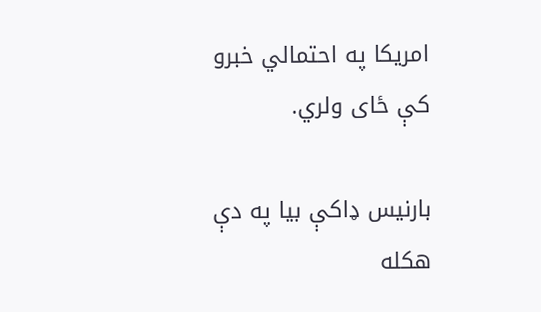امریکا په احتمالي خبرو کې ځای ولري.

بارنیس ډاکې بیا په دې هکله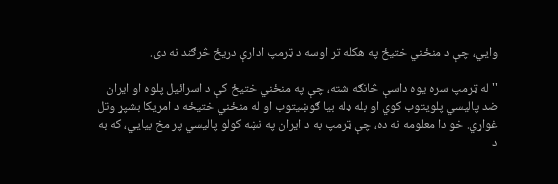وايي، چې د منځني ختیځ په هکله تر اوسه د ټرمپ ادارې دریځ څرګند نه دی.

''له ټرمپ سره یوه داسې څانګه شته، چې په منځني ختیځ کې د اسرائیل پلوه او ایران ضد پالیسي پلویتوب کوي او بله ډله بیا ګوښیتوب او له منځني ختیځه د امریکا بشپړ وتل غواړي. خو دا معلومه نه ده، چې ټرمپ به د ایران په نښه کولو پالیسي پر مخ بیايي، که به د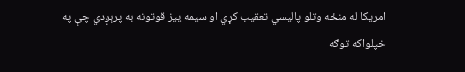امریکا له منځه وتلو پالیسي تعقیب کړي او سیمه ییز قوتونه به پرېږدي چې په خپلواکه توګه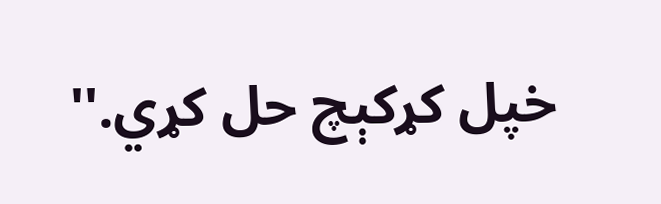خپل کړکېچ حل کړي.''